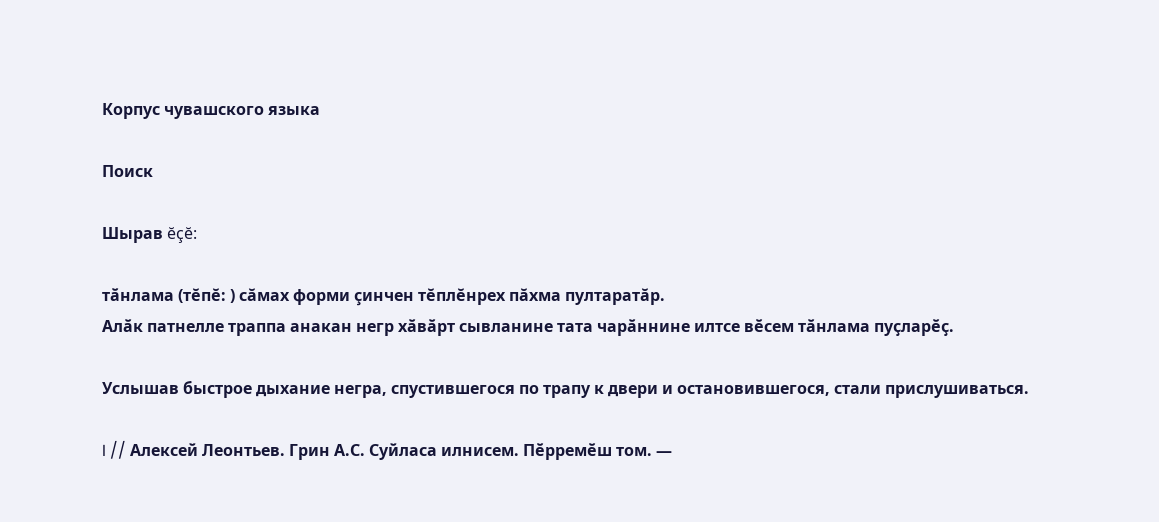Корпус чувашского языка

Поиск

Шырав ĕçĕ:

тӑнлама (тĕпĕ: ) сăмах форми çинчен тĕплĕнрех пăхма пултаратăр.
Алӑк патнелле траппа анакан негр хӑвӑрт сывланине тата чарӑннине илтсе вӗсем тӑнлама пуҫларӗҫ.

Услышав быстрое дыхание негра, спустившегося по трапу к двери и остановившегося, стали прислушиваться.

I // Алексей Леонтьев. Грин А.С. Суйласа илнисем. Пӗрремӗш том. —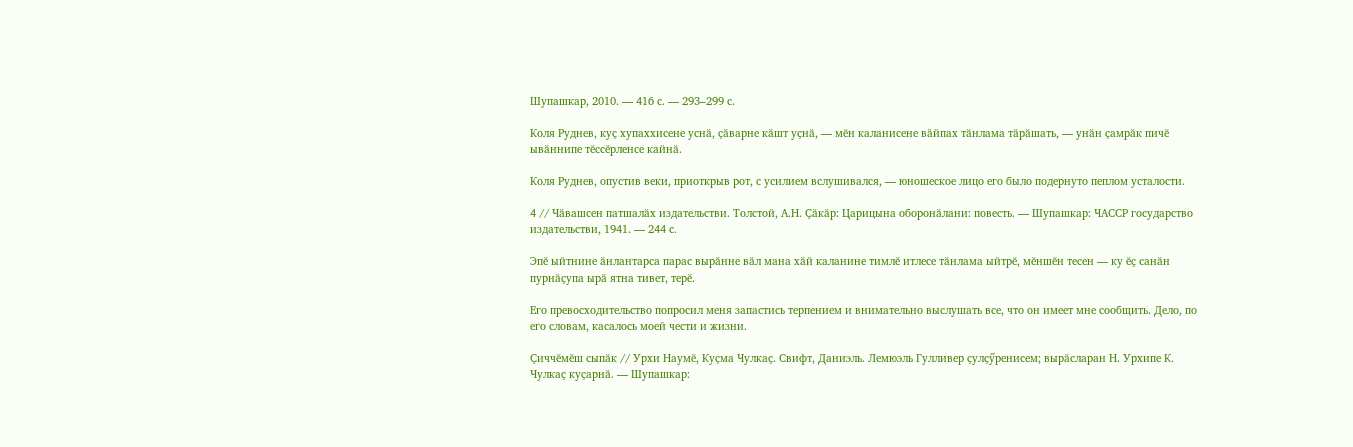Шупашкар, 2010. — 416 с. — 293–299 с.

Коля Руднев, куҫ хупаххисене уснӑ, ҫӑварне кӑшт уҫнӑ, — мӗн каланисене вӑйпах тӑнлама тӑрӑшать, — унӑн ҫамрӑк пичӗ ывӑннипе тӗссӗрленсе кайнӑ.

Коля Руднев, опустив веки, приоткрыв рот, с усилием вслушивался, — юношеское лицо его было подернуто пеплом усталости.

4 // Чӑвашсен патшалӑх издательстви. Толстой, А.Н. Ҫӑкӑр: Царицына оборонӑлани: повесть. — Шупашкар: ЧАССР государство издательстви, 1941. — 244 с.

Эпӗ ыйтнине ӑнлантарса парас вырӑнне вӑл мана хӑй каланине тимлӗ итлесе тӑнлама ыйтрӗ, мӗншӗн тесен — ку ӗҫ санӑн пурнӑҫупа ырӑ ятна тивет, терӗ.

Его превосходительство попросил меня запастись терпением и внимательно выслушать все, что он имеет мне сообщить. Дело, по его словам, касалось моей чести и жизни.

Ҫиччӗмӗш сыпӑк // Урхи Наумӗ, Куҫма Чулкаҫ. Свифт, Даниэль. Лемюэль Гулливер ҫулҫӳренисем; вырӑсларан Н. Урхипе К. Чулкаҫ куҫарнӑ. — Шупашкар: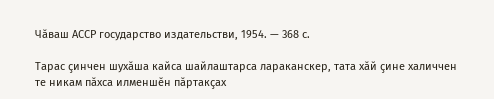Чӑваш АССР государство издательстви, 1954. — 368 с.

Тарас ҫинчен шухӑша кайса шайлаштарса лараканскер, тата хӑй ҫине халиччен те никам пӑхса илменшӗн пӑртакҫах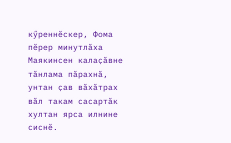кӳреннӗскер, Фома пӗрер минутлӑха Маякинсен калаҫӑвне тӑнлама пӑрахнӑ, унтан ҫав вӑхӑтрах вӑл такам сасартӑк хултан ярса илнине сиснӗ.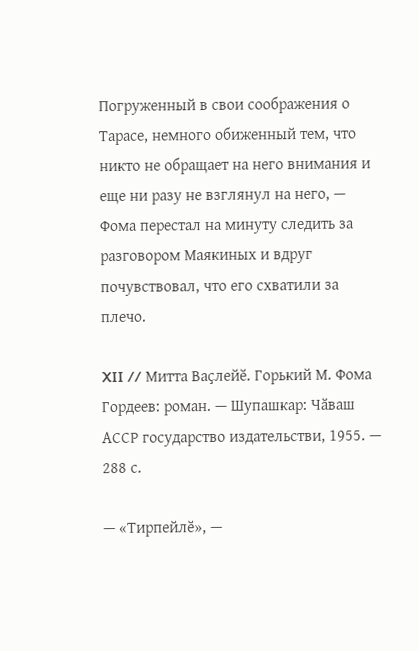Погруженный в свои соображения о Тарасе, немного обиженный тем, что никто не обращает на него внимания и еще ни разу не взглянул на него, — Фома перестал на минуту следить за разговором Маякиных и вдруг почувствовал, что его схватили за плечо.

XII // Митта Ваҫлейӗ. Горький М. Фома Гордеев: роман. — Шупашкар: Чӑваш АССР государство издательстви, 1955. — 288 с.

— «Тирпейлӗ», —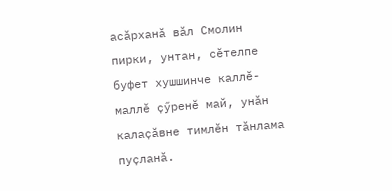асӑрханӑ вӑл Смолин пирки, унтан, сӗтелпе буфет хушшинче каллӗ-маллӗ ҫӳренӗ май, унӑн калаҫӑвне тимлӗн тӑнлама пуҫланӑ.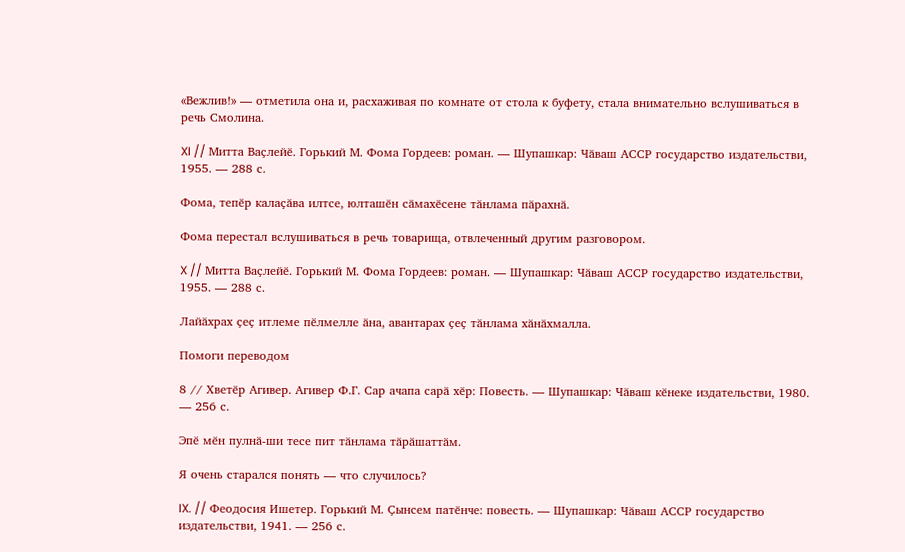«Вежлив!» — отметила она и, расхаживая по комнате от стола к буфету, стала внимательно вслушиваться в речь Смолина.

XI // Митта Ваҫлейӗ. Горький М. Фома Гордеев: роман. — Шупашкар: Чӑваш АССР государство издательстви, 1955. — 288 с.

Фома, тепӗр калаҫӑва илтсе, юлташӗн сӑмахӗсене тӑнлама пӑрахнӑ.

Фома перестал вслушиваться в речь товарища, отвлеченный другим разговором.

X // Митта Ваҫлейӗ. Горький М. Фома Гордеев: роман. — Шупашкар: Чӑваш АССР государство издательстви, 1955. — 288 с.

Лайӑхрах ҫеҫ итлеме пӗлмелле ӑна, авантарах ҫеҫ тӑнлама хӑнӑхмалла.

Помоги переводом

8 // Хветӗр Агивер. Агивер Ф.Г. Сар ачапа сарӑ хӗр: Повесть. — Шупашкар: Чӑваш кӗнеке издательстви, 1980. — 256 с.

Эпӗ мӗн пулнӑ-ши тесе пит тӑнлама тӑрӑшаттӑм.

Я очень старался понять — что случилось?

IX. // Феодосия Ишетер. Горький М. Ҫынсем патӗнче: повесть. — Шупашкар: Чӑваш АССР государство издательстви, 1941. — 256 с.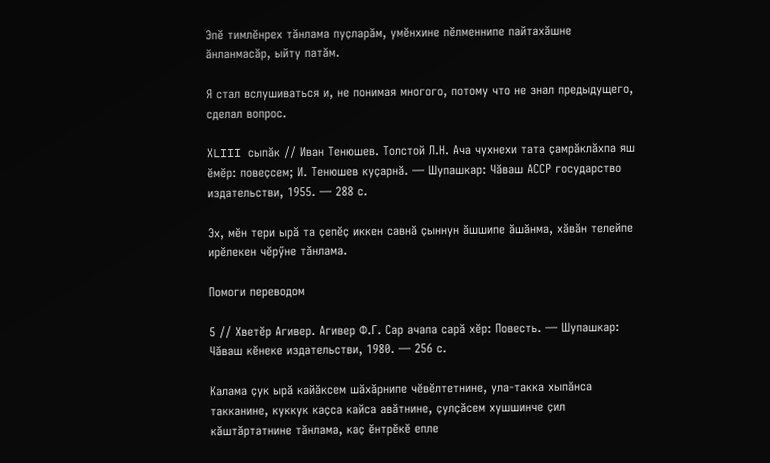Эпӗ тимлӗнрех тӑнлама пуҫларӑм, умӗнхине пӗлменнипе пайтахӑшне ӑнланмасӑр, ыйту патӑм.

Я стал вслушиваться и, не понимая многого, потому что не знал предыдущего, сделал вопрос.

ХLIII сыпӑк // Иван Тенюшев. Толстой Л.Н. Ача чухнехи тата ҫамрӑклӑхпа яш ӗмӗр: повеҫсем; И. Тенюшев куҫарнӑ. — Шупашкар: Чӑваш АССР государство издательстви, 1955. — 288 с.

Эх, мӗн тери ырӑ та ҫепӗҫ иккен савнӑ ҫыннун ӑшшипе ӑшӑнма, хӑвӑн телейпе ирӗлекен чӗрӳне тӑнлама.

Помоги переводом

5 // Хветӗр Агивер. Агивер Ф.Г. Сар ачапа сарӑ хӗр: Повесть. — Шупашкар: Чӑваш кӗнеке издательстви, 1980. — 256 с.

Калама ҫук ырӑ кайӑксем шӑхӑрнипе чӗвӗлтетнине, ула-такка хыпӑнса такканине, куккук каҫса кайса авӑтнине, ҫулҫӑсем хушшинче ҫил кӑштӑртатнине тӑнлама, каҫ ӗнтрӗкӗ епле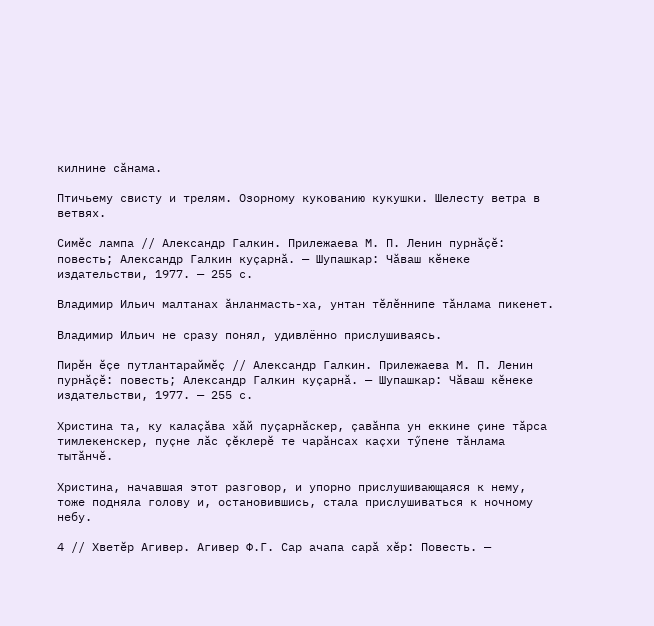килнине сӑнама.

Птичьему свисту и трелям. Озорному кукованию кукушки. Шелесту ветра в ветвях.

Симӗс лампа // Александр Галкин. Прилежаева М. П. Ленин пурнӑҫӗ: повесть; Александр Галкин куҫарнӑ. — Шупашкар: Чӑваш кӗнеке издательстви, 1977. — 255 с.

Владимир Ильич малтанах ӑнланмасть-ха, унтан тӗлӗннипе тӑнлама пикенет.

Владимир Ильич не сразу понял, удивлённо прислушиваясь.

Пирӗн ӗҫе путлантараймӗҫ // Александр Галкин. Прилежаева М. П. Ленин пурнӑҫӗ: повесть; Александр Галкин куҫарнӑ. — Шупашкар: Чӑваш кӗнеке издательстви, 1977. — 255 с.

Христина та, ку калаҫӑва хӑй пуҫарнӑскер, ҫавӑнпа ун еккине ҫине тӑрса тимлекенскер, пуҫне лӑс ҫӗклерӗ те чарӑнсах каҫхи тӳпене тӑнлама тытӑнчӗ.

Христина, начавшая этот разговор, и упорно прислушивающаяся к нему, тоже подняла голову и, остановившись, стала прислушиваться к ночному небу.

4 // Хветӗр Агивер. Агивер Ф.Г. Сар ачапа сарӑ хӗр: Повесть. —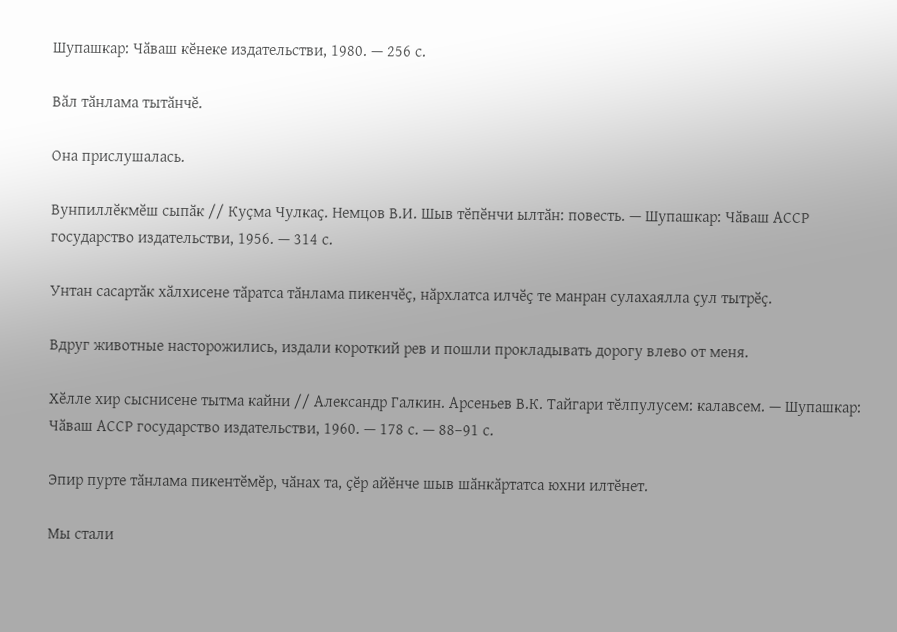Шупашкар: Чӑваш кӗнеке издательстви, 1980. — 256 с.

Вӑл тӑнлама тытӑнчӗ.

Она прислушалась.

Вунпиллӗкмӗш сыпӑк // Куҫма Чулкаҫ. Немцов В.И. Шыв тӗпӗнчи ылтӑн: повесть. — Шупашкар: Чӑваш АССР государство издательстви, 1956. — 314 с.

Унтан сасартӑк хӑлхисене тӑратса тӑнлама пикенчӗҫ, нӑрхлатса илчӗҫ те манран сулахаялла ҫул тытрӗҫ.

Вдруг животные насторожились, издали короткий рев и пошли прокладывать дорогу влево от меня.

Хӗлле хир сыснисене тытма кайни // Александр Галкин. Арсеньев В.К. Тайгари тӗлпулусем: калавсем. — Шупашкар: Чӑваш АССР государство издательстви, 1960. — 178 с. — 88–91 с.

Эпир пурте тӑнлама пикентӗмӗр, чӑнах та, ҫӗр айӗнче шыв шӑнкӑртатса юхни илтӗнет.

Мы стали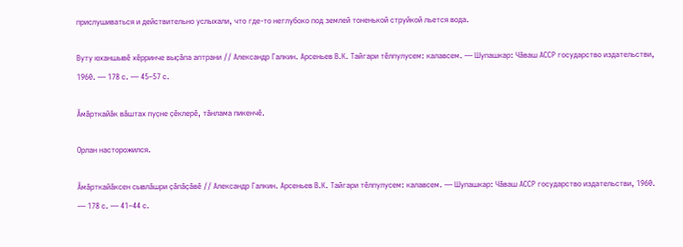прислушиваться и действительно услыхали, что где-то неглубоко под землей тоненькой струйкой льется вода.

Вуту юханшывӗ хӗрринче выҫӑпа аптрани // Александр Галкин. Арсеньев В.К. Тайгари тӗлпулусем: калавсем. — Шупашкар: Чӑваш АССР государство издательстви, 1960. — 178 с. — 45–57 с.

Ӑмӑрткайӑк вӑштах пуҫне ҫӗклерӗ, тӑнлама пикенчӗ.

Орлан насторожился.

Ӑмӑрткайӑксен сывлӑшри ҫӑпӑҫӑвӗ // Александр Галкин. Арсеньев В.К. Тайгари тӗлпулусем: калавсем. — Шупашкар: Чӑваш АССР государство издательстви, 1960. — 178 с. — 41–44 с.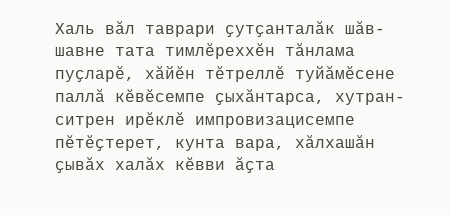Халь вӑл таврари ҫутҫанталӑк шӑв-шавне тата тимлӗреххӗн тӑнлама пуҫларӗ, хӑйӗн тӗтреллӗ туйӑмӗсене паллӑ кӗвӗсемпе ҫыхӑнтарса, хутран-ситрен ирӗклӗ импровизацисемпе пӗтӗҫтерет, кунта вара, хӑлхашӑн ҫывӑх халӑх кӗвви ӑҫта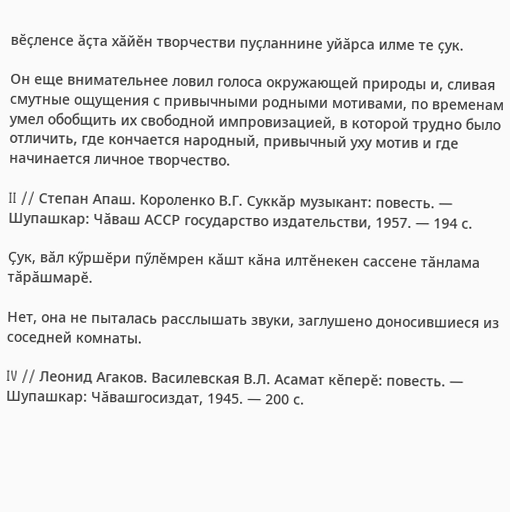вӗҫленсе ӑҫта хӑйӗн творчестви пуҫланнине уйӑрса илме те ҫук.

Он еще внимательнее ловил голоса окружающей природы и, сливая смутные ощущения с привычными родными мотивами, по временам умел обобщить их свободной импровизацией, в которой трудно было отличить, где кончается народный, привычный уху мотив и где начинается личное творчество.

II // Степан Апаш. Короленко В.Г. Суккӑр музыкант: повесть. — Шупашкар: Чӑваш АССР государство издательстви, 1957. — 194 с.

Ҫук, вӑл кӳршӗри пӳлӗмрен кӑшт кӑна илтӗнекен сассене тӑнлама тӑрӑшмарӗ.

Нет, она не пыталась расслышать звуки, заглушено доносившиеся из соседней комнаты.

IV // Леонид Агаков. Василевская В.Л. Асамат кӗперӗ: повесть. — Шупашкар: Чӑвашгосиздат, 1945. — 200 с.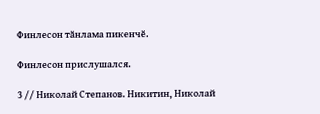Финлесон тӑнлама пикенчӗ.

Финлесон прислушался.

3 // Николай Степанов. Никитин, Николай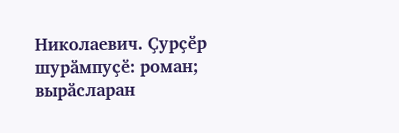Николаевич. Ҫурҫӗр шурӑмпуҫӗ: роман; вырӑсларан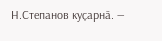Н.Степанов куҫарнӑ. —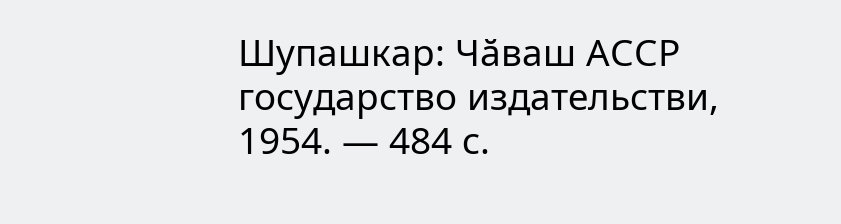Шупашкар: Чӑваш АССР государство издательстви, 1954. — 484 с.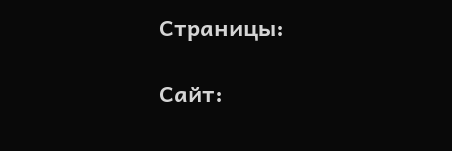Страницы:

Сайт: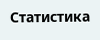Статистика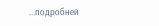...подробней